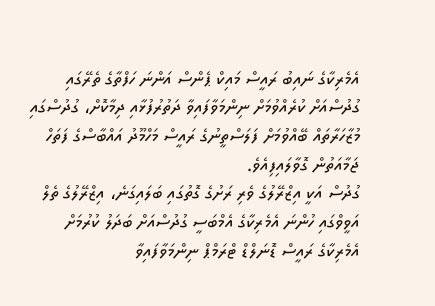އެމެރިކާގެ ނައިބު ރައީސް މައިކް ޕެންސް އަންނަ ހަފްތާގެ ތެރޭގައި ގުދުސްއަށް ކުރެއްވުމަށް ނިންމަވާފައިވާ ދަތުރުފުޅާއި ދިމާކޮށް، ގުދުސްގައި މުޒާހަރާތައް ބޭއްވުމަށް ފަލަސްތީނުގެ ރައީސް މަހްމޫދު އައްބާސްގެ ފަތަހް ޖަމާއަތުން ގޮވާލައިފިއެވެ.
ގުދުސް އަކީ އިޒްރޭލުގެ ވެރި ރަށުގެ ގޮތުގައި ބަލައިގަނެ، އިޒްރޭލުގެ ތެލް އަވީވްގައި ހުންނަ އެމެރިކާގެ އެމްބަސީ ގުދުސްއަށް ބަދަލު ކުރުމަށް އެމެރިކާގެ ރައީސް ޑޮނަލްޑް ޓްރަމްޕް ނިންމަވާފައިވާ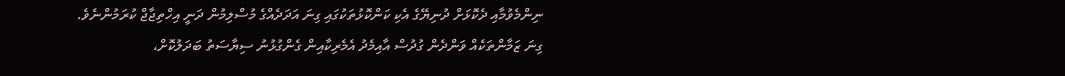ނިންމެވުމާއި ދެކޮޅަށް ދުނިޔޭގެ އެކި ކަންކޮޅުތަކުގައި ގިނަ އަދަދެއްގެ މުސްލިމުން ދަނީ އިހްތިޖާޖް ކުރަމުންނެވެ.
ގިނަ ޒަމާންތަކެއް ވަންދެން ގުދުސް އާއިމެދު އެމެރިކާއިން ގެންގުޅުނު ސިޔާސަތު ބަދަލުކޮށް،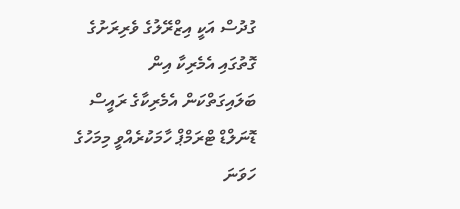ގުދުސް އަކީ އިޒްރޭލުގެ ވެރިރަށުގެ ގޮތުގައި އެމެރިކާ އިން ބަލައިގަތްކަން އެމެރިކާގެ ރައީސް ޑޮނަލްޑް ޓްރަމްޕް ހާމަކުރެއްވީ މިމަހުގެ ހަވަނަ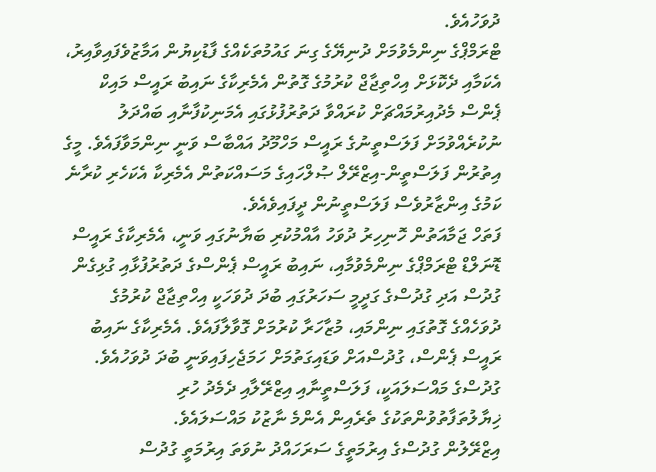ދުވަހުއެވެ.
ޓްރަމްޕްގެ ނިންމެވުމަށް ދުނިޔޭގެ ގިނަ ގައުމުތަކެއްގެ ފާޑުކިޔުން އަމާޒުވެފައިވާއިރު، އެކަމާއި ދެކޮޅަށް އިހްތިޖާޖް ކުރުމުގެ ގޮތުން އެމެރިކާގެ ނައިބު ރައީސް މައިކް ޕެންސް މެދުއިރުމައްޗަށް ކުރައްވާ ދަތުރުފުޅުގައި އެމަނިކުފާނާއި ބައްދަލު ނުކުރެއްވުމަށް ފަލަސްތީނުގެ ރައީސް މަހްމޫދު އައްބާސް ވަނީ ނިންމަވާފައެވެ. މީގެ އިތުރުން ފަލަސްތީން-އިޒްރޭލް ޞުލްހައިގެ މަސައްކަތުން އެމެރިކާ އެކަހެރި ކުރާނެ ކަމުގެ އިންޒާރުވެސް ފަލަސްތީނުން ދީފައިވެއެވެ.
ފަތަހް ޖަމާއަތުން ހޮނިހިރު ދުވަހު އާއްމުކުރި ބަޔާނުގައި ވަނީ، އެމެރިކާގެ ރައީސް ޑޮނަލްޑް ޓްރަމްޕްގެ ނިންމެވުމާއި، ނައިބު ރައީސް ޕެންސްގެ ދަތުރުފުޅާއި ގުޅިގެން ގުދުސް އަދި ގުދުސްގެ ގަދީމީ ސަހަރުގައި ބުދަ ދުވަހަކީ އިހްތިޖާޖް ކުރުމުގެ ދުވަހެއްގެ ގޮތުގައި ނިންމައި، މުޒާހަރާ ކުރުމަށް ގޮވާލާފައެވެ. އެމެރިކާގެ ނައިބު ރައީސް ޕެންސް، ގުދުސްއަށް ވަޑައިގަތުމަށް ހަމަޖެހިފައިވަނީ ބުދަ ދުވަހުއެވެ.
ގުދުސްގެ މައްސަލައަކީ، ފަލަސްތީނާއި އިޒްރޭލާއި ދެމެދު ހުރި ޚިޔާލުތަފާތުވުންތަކުގެ ތެރެއިން އެންމެ ނާޒުކު މައްސަލައެވެ.
އިޒްރޭލުން ގުދުސްގެ އިރުމަތީގެ ސަރަހައްދު ނުވަތަ އިރުމަތީ ގުދުސް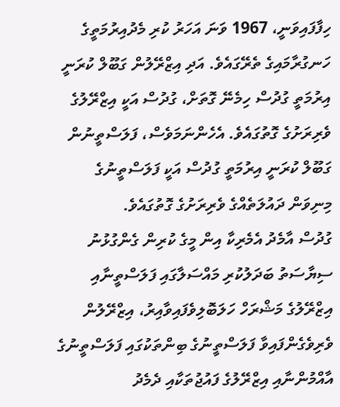ހިފާފައިވަނީ، 1967 ވަނަ އަހަރު ކުރި މެދުއިރުމަތީގެ ހަނގުރާމައިގެ ތެރޭގައެވެ. އަދި އިޒްރޭލުން ގަބޫލް ކުރަނީ އިރުމަތީ ގުދުސް ހިމެނޭ ގޮތަށް، ގުދުސް އަކީ އިޒްރޭލުގެ ވެރިރަށުގެ ގޮތުގައެވެ. އެހެންނަމަވެސް، ފަލަސްތީނުން ގަބޫލް ކުރަނީ އިރުމަތީ ގުދުސް އަކީ ފަލަސްތީނުގެ މިނިވަން ދައުލަތެއްގެ ވެރިރަށުގެ ގޮތުގައެވެ.
ގުދުސް އާމެދު އެމެރިކާ އިން މީގެ ކުރިން ގެންގުޅުނު ސިޔާސަތު ބަދަލުކުރި މައްސަލާގައި ފަލަސްތީނާއި އިޒްރޭލުގެ މަޝްރަހް ހަލަބޮލިވެފައިވާއިރު، އިޒްރޭލުން ވެރިވެގެންފައިވާ ފަލަސްތީނުގެ ބިންތަކުގައި ފަލަސްތީނުގެ އާއްމުންނާއި އިޒްރޭލުގެ ފައުޖުތަކާއި ދެމެދު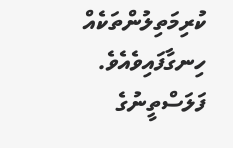ކުރިމަތިލުންތަކެއް ހިނގާފައިވެއެވެ. ފަލަސްތީނުގެ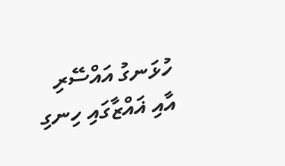ހުޅަނގު އައްސޭރި އާއި ޣައްޒާގައި ހިނގި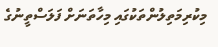މިކުރިމަތިލުންތަކުގައި މިހާތަނަށް ފަލަސްތީނުގެ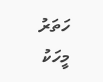ހަތަރު މީހަކު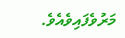މަރުވެފައިވެއެވެ.